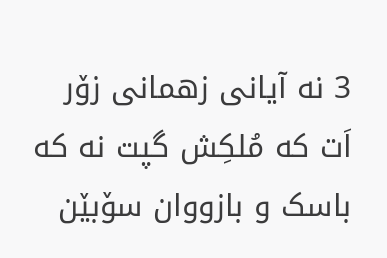3 نه آیانی زهمانی زۆر اَت که مُلکِش گپت نه که باسک و بازووان سۆبێن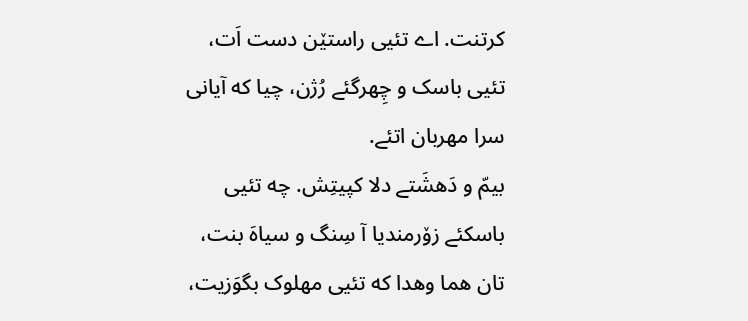کرتنت. اے تئیی راستێن دست اَت، تئیی باسک و چِهرگئے رُژن، چیا که آیانی سرا مهربان اتئے.
بیمّ و دَهشَتے دلا کپیتِش. چه تئیی باسکئے زۆرمندیا آ سِنگ و سیاهَ بنت، تان هما وهدا که تئیی مهلوک بگوَزیت،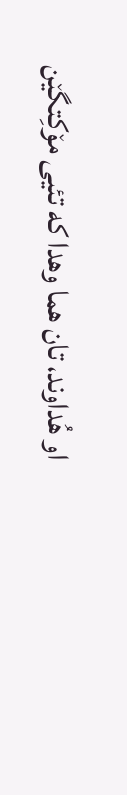او هُداوند، تان هما وهدا که تئیی مۆکِتگێن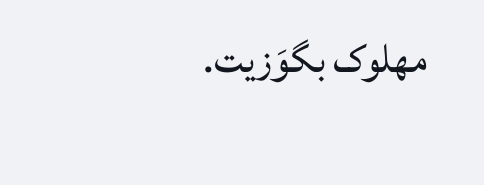مهلوک بگوَزیت.